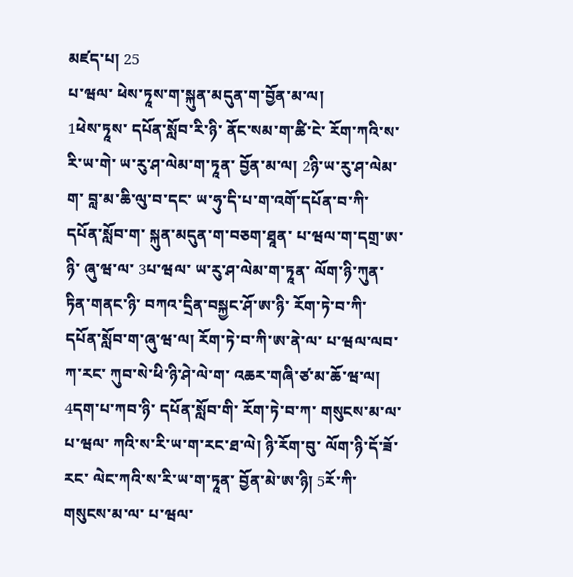མཛད་པ། 25
པ་ཝལ་ ཕེས་ཏཱས་ག་སྐུན་མདུན་ག་བྱོན་མ་ལ།
1ཕེས་ཏཱས་ དཔོན་སློབ་རི་ཉི་ ནོང་སམ་ག་ཚི་ངེ་ རོག་ཀའི་ས་རི་ཡ་གེ་ ཡ་རུ་ཤ་ལེམ་ག་ཏཱན་ བྱོན་མ་ལ། 2ཉི་ཡ་རུ་ཤ་ལེམ་ག་ བླ་མ་ཆི་ལུ་བ་དང་ ཡ་ཧུ་དི་པ་ག་འགོ་དཔོན་བ་ཀི་ དཔོན་སློབ་ག་ སྐུན་མདུན་ག་བཅག་ཐཱན་ པ་ཝལ་ག་དགྲ་ཨ་ཉི་ ཞུ་ཝ་ལ་ 3པ་ཝལ་ ཡ་རུ་ཤ་ལེམ་ག་ཏཱན་ ལོག་ཉི་ཀུན་ཏིན་གནང་ཉི་ བཀའ་དྲིན་བསྐྱང་ཤོ་ཨ་ཉི་ རོག་ཏེ་བ་ཀི་ དཔོན་སློབ་ག་ཞུ་ཝ་ལ། རོག་ཏེ་བ་ཀི་ཨ་ནེ་ལ་ པ་ཝལ་ལབ་ཀ་རང་ ཀུབ་སེ་ཕི་ཉི་ཤེ་ལེ་ག་ འཆར་གཞི་ཙ་མ་ཆོ་ཝ་ལ། 4དག་པ་ཀབ་ཉི་ དཔོན་སློབ་གི་ རོག་ཏེ་བ་ཀ་ གསུངས་མ་ལ་ པ་ཝལ་ ཀའི་ས་རི་ཡ་ག་རང་ཐ་ལེ། ཉི་རོག་བུ་ ལོག་ཉི་དོ་ཟོ་རང་ ལེང་ཀའི་ས་རི་ཡ་ག་ཏཱན་ བྱོན་མེ་ཨ་ཉི། 5རོ་ཀི་གསུངས་མ་ལ་ པ་ཝལ་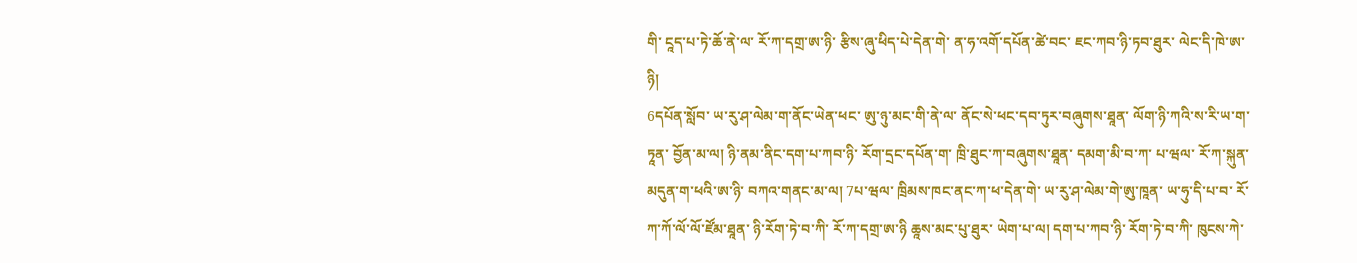གི་ ངཱད་པ་ཏེ་ཆོ་ནེ་ལ་ རོ་ཀ་དགྲ་ཨ་ཉི་ རྩིས་ཞུ་ཕིད་པེ་དེན་གེ་ ན་ཧ་འགོ་དཔོན་ཚེ་བང་ ཇང་ཀབ་ཉི་ཏབ་ཐུར་ ལེང་དི་ཁེ་ཨ་ཉི།
6དཔོན་སློབ་ ཡ་རུ་ཤ་ལེམ་ག་ནོང་ཡེན་ཕང་ ཨུ་ཉུ་མང་གི་ནེ་ལ་ ནོང་སེ་ཕང་དབ་ཏུར་བཞུགས་ཐཱན་ ལོག་ཉི་ཀའི་ས་རི་ཡ་ག་ཏཱན་ བྱོན་མ་ལ། ཉི་ནམ་ནིང་དག་པ་ཀབ་ཉི་ རོག་དྲང་དཔོན་ག་ ཁྲི་ཐུང་ཀ་བཞུགས་ཐཱན་ དམག་མི་བ་ཀ་ པ་ཝལ་ རོ་ཀ་སྐུན་མདུན་ག་ཕའི་ཨ་ཉི་ བཀའ་གནང་མ་ལ། 7པ་ཝལ་ ཁྲིམས་ཁང་ནང་ཀ་ཕ་དེན་གེ་ ཡ་རུ་ཤ་ལེམ་གེ་ཨུ་ཁཱན་ ཡ་ཧུ་དི་པ་བ་ རོ་ཀ་ཀོ་ལོ་ལོ་ཛོམ་ཐཱན་ ཉི་རོག་ཏེ་བ་ཀི་ རོ་ཀ་དགྲ་ཨ་ཉི ཆཱས་མང་པུ་ཐུར་ ཡེག་པ་ལ། དག་པ་ཀབ་ཉི་ རོག་ཏེ་བ་ཀི་ ཁུངས་ཀེ་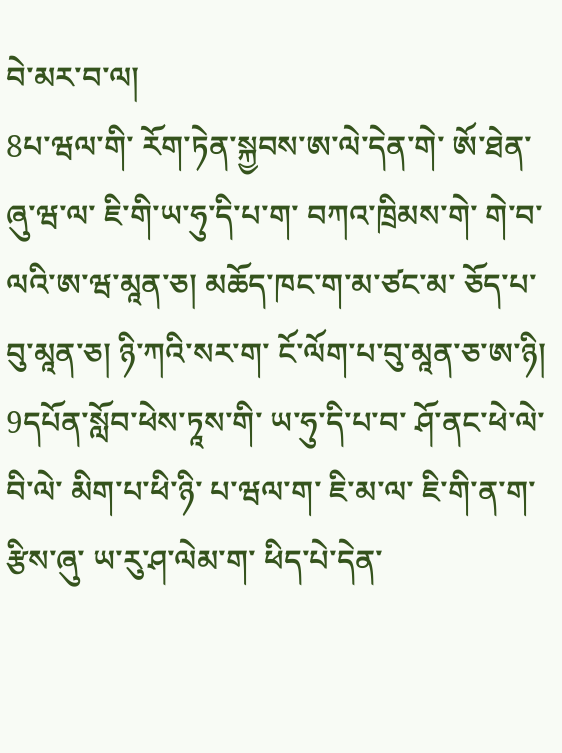བེ་མར་བ་ལ།
8པ་ཝལ་གི་ རོག་ཏེན་སྐྱབས་ཨ་ལེ་དེན་གེ་ ཨོ་ཐེན་ཞུ་ཝ་ལ་ ཇི་གི་ཡ་ཧུ་དི་པ་ག་ བཀའ་ཁྲིམས་གེ་ གེ་བ་ལའི་ཨ་ཝ་མཱན་ཅ། མཆོད་ཁང་ག་མ་ཙང་མ་ ཅོད་པ་བུ་མཱན་ཅ། ཉི་ཀའི་སར་ག་ ངོ་ལོག་པ་བུ་མཱན་ཅ་ཨ་ཉི།
9དཔོན་སློབ་ཕེས་ཏཱས་གི་ ཡ་ཧུ་དི་པ་བ་ ཤོ་ནང་ཕེ་ལེ་བི་ལེ་ མིག་པ་ཕི་ཉི་ པ་ཝལ་ག་ ཇི་མ་ལ་ ཇི་གི་ན་ག་རྩིས་ཞུ་ ཡ་རུ་ཤ་ལེམ་ག་ ཕིད་པེ་དེན་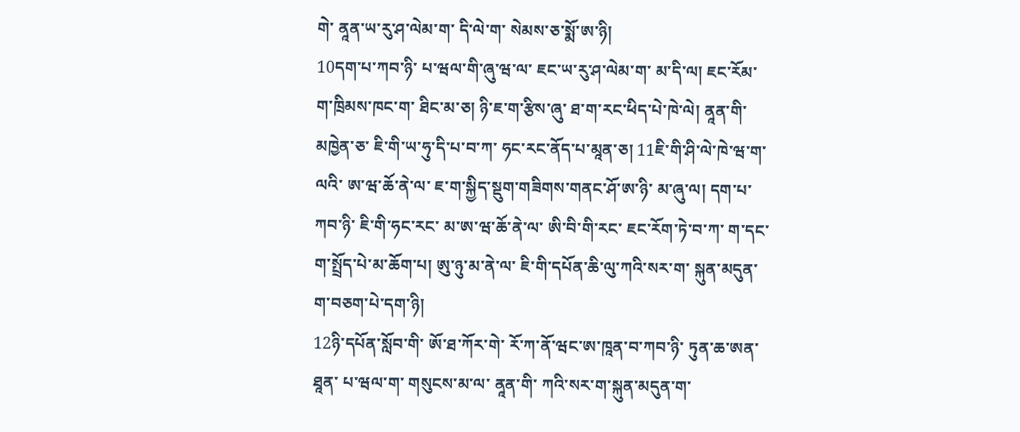གེ་ ནཱན་ཡ་རུ་ཤ་ལེམ་ག་ དི་ལེ་ག་ སེམས་ཅ་སྨོ་ཨ་ཉི།
10དག་པ་ཀབ་ཉི་ པ་ཝལ་གི་ཞུ་ཝ་ལ་ ཇང་ཡ་རུ་ཤ་ལེམ་ག་ མ་དི་ལ། ཇང་རོམ་ག་ཁྲིམས་ཁང་ག་ ཐིང་མ་ཅ། ཉི་ཇ་ག་རྩིས་ཞུ་ ཐ་ག་རང་ཕིད་པེ་ཁེ་ལེ། ནཱན་གི་མཁྱེན་ཅ་ ཇི་གི་ཡ་ཧུ་དི་པ་བ་ཀ་ ཧང་རང་ནོད་པ་མཱན་ཅ། 11ཇི་གི་ཤི་ལེ་ཁེ་ཝ་ག་ལའི་ ཨ་ཝ་ཆོ་ནེ་ལ་ ཇ་ག་སྐྱིད་སྡུག་གཟིགས་གནང་ཤོ་ཨ་ཉི་ མ་ཞུ་ལ། དག་པ་ཀབ་ཉི་ ཇི་གི་ཧང་རང་ མ་ཨ་ཝ་ཆོ་ནེ་ལ་ ཨི་བི་གི་རང་ ཇང་རོག་ཏེ་བ་ཀ་ ག་དང་ག་སྤྲོད་པེ་མ་ཆོག་པ། ཨུ་ཉུ་མ་ནེ་ལ་ ཇི་གི་དཔོན་ཆི་ལུ་ཀའི་སར་ག་ སྐུན་མདུན་ག་བཅག་པེ་དག་ཉི།
12ཉི་དཔོན་སློབ་གི་ ཨོ་ཐ་ཀོར་གེ་ རོ་ཀ་ནོ་ཝང་ཨ་ཁཱན་བ་ཀབ་ཉི་ ཏུན་ཆ་ཨན་ཐཱན་ པ་ཝལ་ག་ གསུངས་མ་ལ་ ནཱན་གི་ ཀའི་སར་ག་སྐུན་མདུན་ག་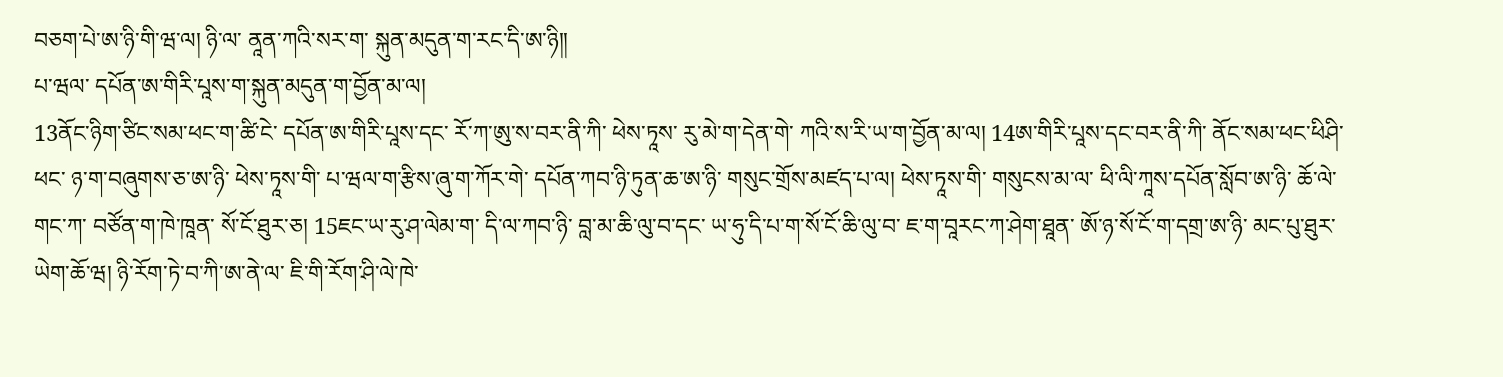བཅག་པེ་ཨ་ཉི་གི་ཝ་ལ། ཉི་ལ་ ནཱན་ཀའི་སར་ག་ སྐུན་མདུན་ག་རང་དི་ཨ་ཉི༎
པ་ཝལ་ དཔོན་ཨ་གིརི་པཱས་ག་སྐུན་མདུན་ག་བྱོན་མ་ལ།
13ནོང་ཉིག་ཙིང་སམ་ཕང་ག་ཚི་ངེ་ དཔོན་ཨ་གིརི་པཱས་དང་ རོ་ཀ་ཨུ་ས་བར་ནི་ཀི་ ཕེས་ཏཱས་ རུ་མེ་ག་དེན་གེ་ ཀའི་ས་རི་ཡ་ག་བྱོན་མ་ལ། 14ཨ་གིརི་པཱས་དང་བར་ནི་ཀི་ ནོང་སམ་ཕང་ཕིཤི་ཕང་ ཉ་ག་བཞུགས་ཅ་ཨ་ཉི་ ཕེས་ཏཱས་གི་ པ་ཝལ་ག་རྩིས་ཞུ་ག་ཀོར་གེ་ དཔོན་ཀབ་ཉི་ཏུན་ཆ་ཨ་ཉི་ གསུང་གྲོས་མཛད་པ་ལ། ཕེས་ཏཱས་གི་ གསུངས་མ་ལ་ ཕི་ལི་ཀཱས་དཔོན་སློབ་ཨ་ཉི་ ཆོ་ལེ་གང་ཀ་ བཙོན་ག་ཁེ་ཁཱན་ སོ་ངོ་ཐུར་ཅ། 15ཇང་ཡ་རུ་ཤ་ལེམ་ག་ དི་ལ་ཀབ་ཉི་ བླ་མ་ཆི་ལུ་བ་དང་ ཡ་ཧུ་དི་པ་ག་སོ་ངོ་ཆི་ལུ་བ་ ཇ་ག་བཱརང་ཀ་ཤེག་ཐཱན་ ཨོ་ཉ་སོ་ངོ་ག་དགྲ་ཨ་ཉི་ མང་པུ་ཐུར་ཡེག་ཆོ་ཝ། ཉི་རོག་ཏེ་བ་ཀི་ཨ་ནེ་ལ་ ཇི་གི་རོག་ཤི་ལེ་ཁེ་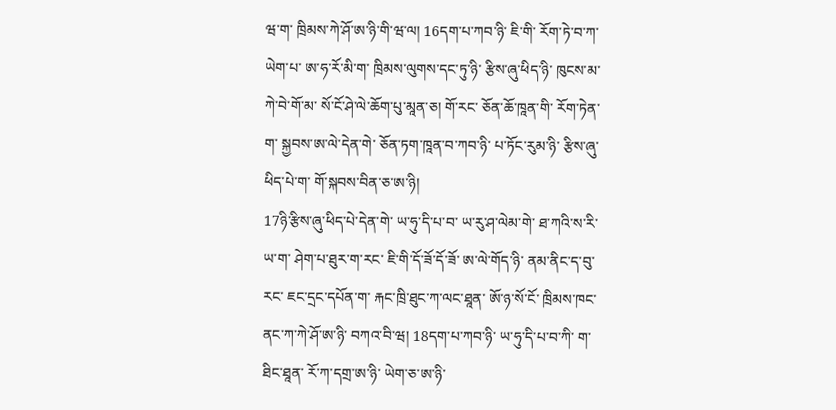ཝ་ག་ ཁྲིམས་ཀེ་ཤོ་ཨ་ཉི་གི་ཝ་ལ། 16དག་པ་ཀབ་ཉི་ ཇི་གི་ རོག་ཏེ་བ་ཀ་ཡེག་པ་ ཨ་ཧ་རོ་མི་ག་ ཁྲིམས་ལུགས་དང་ཏུ་ཉི་ རྩིས་ཞུ་ཕིད་ཉི་ ཁུངས་མ་ཀེ་བེ་གོ་མ་ སོ་ངོ་ཤེ་ལེ་ཆོག་པུ་མཱན་ཅ། གོ་རང་ ཅོན་ཆོ་ཁཱན་གི་ རོག་ཏེན་ག་ སྐྱབས་ཨ་ལེ་དེན་གེ་ ཅོན་ཏག་ཁཱན་བ་ཀབ་ཉི་ པ་ཏོང་རུམ་ཉི་ རྩིས་ཞུ་ཕིད་པེ་ག་ གོ་སྐབས་བིན་ཅ་ཨ་ཉི།
17ཉི་རྩིས་ཞུ་ཕིད་པེ་དེན་གེ་ ཡ་ཧུ་དི་པ་བ་ ཡ་རུ་ཤ་ལེམ་གེ་ ཐ་ཀའི་ས་རི་ཡ་ག་ ཤེག་པ་ཐུར་ག་རང་ ཇི་གི་དོ་ཟོ་དོ་ཟོ་ ཨ་ལེ་གོད་ཉི་ ནམ་ནིང་ད་བུ་རང་ ཇང་དྲང་དཔོན་ག་ རྐང་ཁྲི་ཐུང་ཀ་ལང་ཐཱན་ ཨོ་ཉ་སོ་ངོ་ ཁྲིམས་ཁང་ནང་ཀ་ཀེ་ཤོ་ཨ་ཉི་ བཀའ་བི་ཝ། 18དག་པ་ཀབ་ཉི་ ཡ་ཧུ་དི་པ་བ་ཀི་ ག་ཐིང་ཐཱན་ རོ་ཀ་དགྲ་ཨ་ཉི་ ཡེག་ཅ་ཨ་ཉི་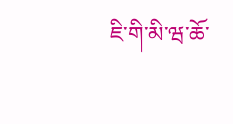ཇི་གི་མི་ཝ་ཆོ་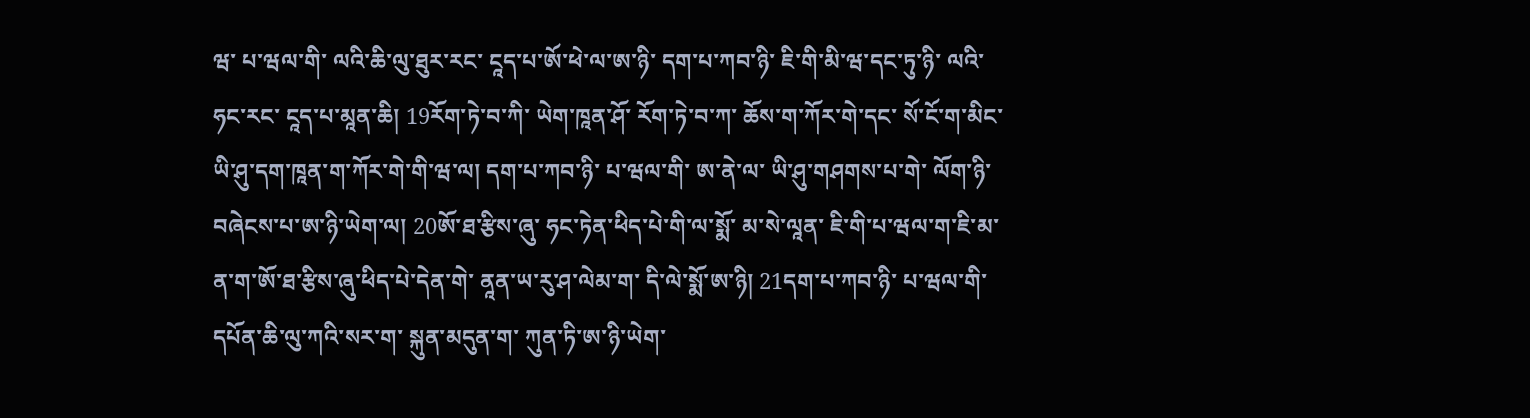ཝ་ པ་ཝལ་གི་ ལའི་ཆི་ལུ་ཐུར་རང་ ངཱད་པ་ཨོ་ཕེ་ལ་ཨ་ཉི་ དག་པ་ཀབ་ཉི་ ཇི་གི་མི་ཝ་དང་ཏུ་ཉི་ ལའི་ཧང་རང་ ངཱད་པ་མཱན་ཆི། 19རོག་ཏེ་བ་ཀི་ ཡེག་ཁཱན་ཤོ་ རོག་ཏེ་བ་ཀ་ ཆོས་ག་ཀོར་གེ་དང་ སོ་ངོ་ག་མིང་ ཡི་ཤུ་དག་ཁཱན་ག་ཀོར་གེ་གི་ཝ་ལ། དག་པ་ཀབ་ཉི་ པ་ཝལ་གི་ ཨ་ནེ་ལ་ ཡི་ཤུ་གཤགས་པ་གེ་ ལོག་ཉི་བཞེངས་པ་ཨ་ཉི་ཡེག་ལ། 20ཨོ་ཐ་རྩིས་ཞུ་ ཧང་ཏེན་ཕིད་པེ་གི་ལ་སྨོ་ མ་སེ་ལཱན་ ཇི་གི་པ་ཝལ་ག་ཇི་མ་ ན་ག་ཨོ་ཐ་རྩིས་ཞུ་ཕིད་པེ་དེན་གེ་ ནཱན་ཡ་རུ་ཤ་ལེམ་ག་ དི་ལེ་སྨོ་ཨ་ཉི། 21དག་པ་ཀབ་ཉི་ པ་ཝལ་གི་ དཔོན་ཆི་ལུ་ཀའི་སར་ག་ སྐུན་མདུན་ག་ ཀུན་ཏི་ཨ་ཉི་ཡེག་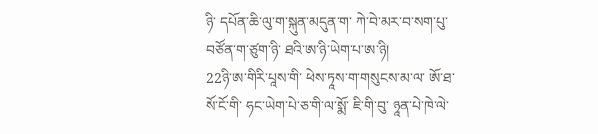ཉི་ དཔོན་ཆི་ལུ་ག་སྐུན་མདུན་ག་ ཀེ་བེ་མར་བ་སག་པུ་ བཙོན་ག་ཙུག་ཉི་ ཐའི་ཨ་ཉི་ཡེག་པ་ཨ་ཉི།
22ཉི་ཨ་གིརི་པཱས་གི་ ཕེས་ཏཱས་ག་གསུངས་མ་ལ་ ཨོ་ཐ་སོ་ངོ་གི་ ཧང་ཡེག་པེ་ཅ་གི་ལ་སྨོ་ ཇི་གི་བུ་ ཉཱན་པེ་ཁེ་ལེ་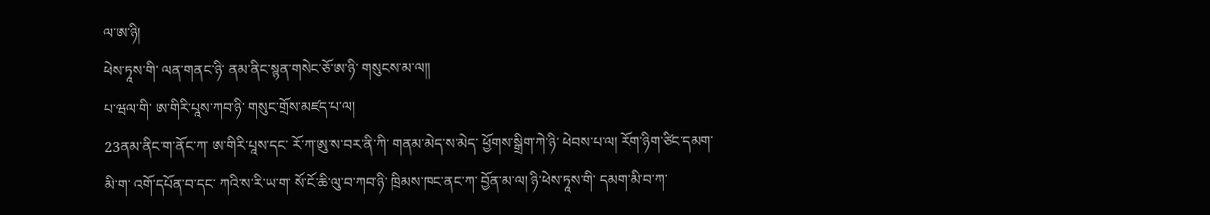ལ་ཨ་ཉི།
ཕེས་ཏཱས་གི་ ལན་གནང་ཉི་ ནམ་ནིང་སྙན་གསེང་ཅོ་ཨ་ཉི་ གསུངས་མ་ལ༎
པ་ཝལ་གི་ ཨ་གིརི་པཱས་ཀབ་ཉི་ གསུང་གྲོས་མཛད་པ་ལ།
23ནམ་ནིང་ག་ནོང་ཀ་ ཨ་གིརི་པཱས་དང་ རོ་ཀ་ཨུ་ས་བར་ནི་ཀི་ གནམ་མེད་ས་མེད་ ཕྱོགས་སྒྲིག་ཀེ་ཉི་ ཕེབས་པ་ལ། རོག་ཉིག་ཙིང་དམག་མི་ག་ འགོ་དཔོན་བ་དང་ ཀའི་ས་རི་ཡ་ག་ སོ་ངོ་ཆི་ལུ་བ་ཀབ་ཉི་ ཁྲིམས་ཁང་ནང་ཀ་ བྱོན་མ་ལ། ཉི་ཕེས་ཏཱས་གི་ དམག་མི་བ་ཀ་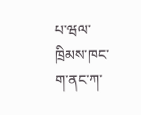པ་ཝལ་ ཁྲིམས་ཁང་ག་ནང་ཀ་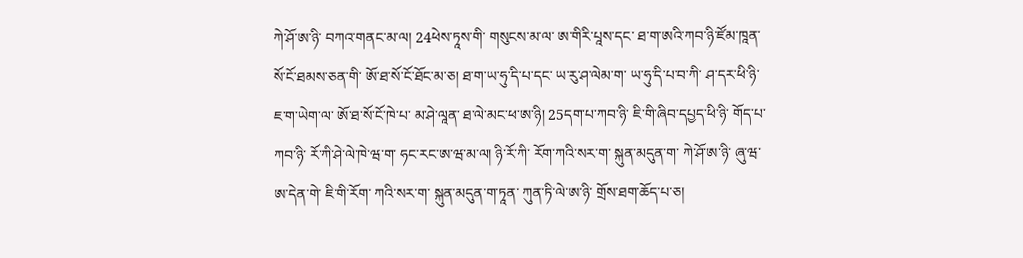ཀེ་ཤོ་ཨ་ཉི་ བཀའ་གནང་མ་ལ། 24ཕེས་ཏཱས་གི་ གསུངས་མ་ལ་ ཨ་གིརི་པཱས་དང་ ཐ་ག་ཨའི་ཀབ་ཉི་ཛོམ་ཁཱན་ སོ་ངོ་ཐམས་ཅན་གི་ ཨོ་ཐ་སོ་ངོ་ཐོང་མ་ཅ། ཐ་ག་ཡ་ཧུ་དི་པ་དང་ ཡ་རུ་ཤ་ལེམ་ག་ ཡ་ཧུ་དི་པ་བ་ཀི་ ཤ་དར་ཕི་ཉི་ ཇ་ག་ཡེག་ལ་ ཨོ་ཐ་སོ་ངོ་ཁེ་པ་ མ་ཤེ་ལཱན་ ཐ་ལེ་མང་ཕ་ཨ་ཉི། 25དག་པ་ཀབ་ཉི་ ཇི་གི་ཞིབ་དཔྱད་ཕི་ཉི་ གོད་པ་ཀབ་ཉི་ རོ་ཀི་ཤེ་ལེ་ཁེ་ཝ་ག་ ཧང་རང་ཨ་ཝ་མ་ལ། ཉི་རོ་ཀི་ རོག་ཀའི་སར་ག་ སྐུན་མདུན་ག་ ཀེ་ཤོ་ཨ་ཉི་ ཞུ་ཝ་ཨ་དེན་གེ་ ཇི་གི་རོག་ ཀའི་སར་ག་ སྐུན་མདུན་ག་ཏཱན་ ཀུན་ཏི་ལེ་ཨ་ཉི་ གྲོས་ཐག་ཆོད་པ་ཅ།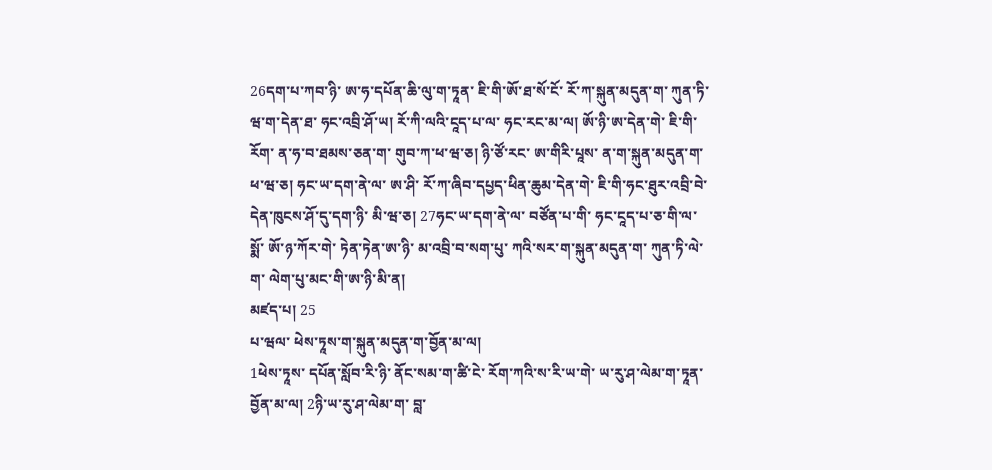26དག་པ་ཀབ་ཉི་ ཨ་ཧ་དཔོན་ཆི་ལུ་ག་ཏཱན་ ཇི་གི་ཨོ་ཐ་སོ་ངོ་ རོ་ཀ་སྐུན་མདུན་ག་ ཀུན་ཏི་ཝ་ག་དེན་ཐ་ ཧང་འབྲི་ཤོ་ཡ། རོ་ཀི་ལའི་ངཱད་པ་ལ་ ཧང་རང་མ་ལ། ཨོ་ཉི་ཨ་དེན་གེ་ ཇི་གི་རོག་ ན་ཧ་བ་ཐམས་ཅན་ག་ གུབ་ཀ་ཕ་ཝ་ཅ། ཉི་ཙོ་རང་ ཨ་གིརི་པཱས་ ན་ག་སྐུན་མདུན་ག་ཕ་ཝ་ཅ། ཧང་ཡ་དག་ནེ་ལ་ ཨ་ཤི་ རོ་ཀ་ཞིབ་དཔྱད་ཕིན་ཆུམ་དེན་གེ་ ཇི་གི་ཧང་ཐུར་འབྲི་བེ་ དེན་ཁུངས་ཤོ་དུ་དག་ཉི་ མི་ཝ་ཅ། 27ཧང་ཡ་དག་ནེ་ལ་ བཙོན་པ་གི་ ཧང་ངཱད་པ་ཅ་གི་ལ་སྨོ་ ཨོ་ཉ་ཀོར་གེ་ ཏེན་ཏེན་ཨ་ཉི་ མ་འབྲི་བ་སག་པུ་ ཀའི་སར་ག་སྐུན་མདུན་ག་ ཀུན་ཏི་ལེ་ག་ ལེག་པུ་མང་གི་ཨ་ཉི་མི་ན།
མཛད་པ། 25
པ་ཝལ་ ཕེས་ཏཱས་ག་སྐུན་མདུན་ག་བྱོན་མ་ལ།
1ཕེས་ཏཱས་ དཔོན་སློབ་རི་ཉི་ ནོང་སམ་ག་ཚི་ངེ་ རོག་ཀའི་ས་རི་ཡ་གེ་ ཡ་རུ་ཤ་ལེམ་ག་ཏཱན་ བྱོན་མ་ལ། 2ཉི་ཡ་རུ་ཤ་ལེམ་ག་ བླ་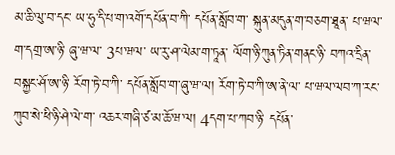མ་ཆི་ལུ་བ་དང་ ཡ་ཧུ་དི་པ་ག་འགོ་དཔོན་བ་ཀི་ དཔོན་སློབ་ག་ སྐུན་མདུན་ག་བཅག་ཐཱན་ པ་ཝལ་ག་དགྲ་ཨ་ཉི་ ཞུ་ཝ་ལ་ 3པ་ཝལ་ ཡ་རུ་ཤ་ལེམ་ག་ཏཱན་ ལོག་ཉི་ཀུན་ཏིན་གནང་ཉི་ བཀའ་དྲིན་བསྐྱང་ཤོ་ཨ་ཉི་ རོག་ཏེ་བ་ཀི་ དཔོན་སློབ་ག་ཞུ་ཝ་ལ། རོག་ཏེ་བ་ཀི་ཨ་ནེ་ལ་ པ་ཝལ་ལབ་ཀ་རང་ ཀུབ་སེ་ཕི་ཉི་ཤེ་ལེ་ག་ འཆར་གཞི་ཙ་མ་ཆོ་ཝ་ལ། 4དག་པ་ཀབ་ཉི་ དཔོན་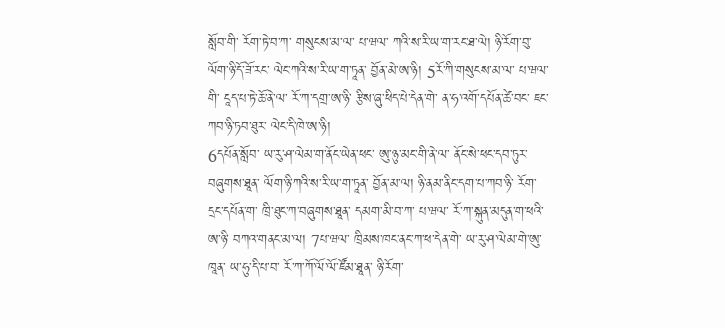སློབ་གི་ རོག་ཏེ་བ་ཀ་ གསུངས་མ་ལ་ པ་ཝལ་ ཀའི་ས་རི་ཡ་ག་རང་ཐ་ལེ། ཉི་རོག་བུ་ ལོག་ཉི་དོ་ཟོ་རང་ ལེང་ཀའི་ས་རི་ཡ་ག་ཏཱན་ བྱོན་མེ་ཨ་ཉི། 5རོ་ཀི་གསུངས་མ་ལ་ པ་ཝལ་གི་ ངཱད་པ་ཏེ་ཆོ་ནེ་ལ་ རོ་ཀ་དགྲ་ཨ་ཉི་ རྩིས་ཞུ་ཕིད་པེ་དེན་གེ་ ན་ཧ་འགོ་དཔོན་ཚེ་བང་ ཇང་ཀབ་ཉི་ཏབ་ཐུར་ ལེང་དི་ཁེ་ཨ་ཉི།
6དཔོན་སློབ་ ཡ་རུ་ཤ་ལེམ་ག་ནོང་ཡེན་ཕང་ ཨུ་ཉུ་མང་གི་ནེ་ལ་ ནོང་སེ་ཕང་དབ་ཏུར་བཞུགས་ཐཱན་ ལོག་ཉི་ཀའི་ས་རི་ཡ་ག་ཏཱན་ བྱོན་མ་ལ། ཉི་ནམ་ནིང་དག་པ་ཀབ་ཉི་ རོག་དྲང་དཔོན་ག་ ཁྲི་ཐུང་ཀ་བཞུགས་ཐཱན་ དམག་མི་བ་ཀ་ པ་ཝལ་ རོ་ཀ་སྐུན་མདུན་ག་ཕའི་ཨ་ཉི་ བཀའ་གནང་མ་ལ། 7པ་ཝལ་ ཁྲིམས་ཁང་ནང་ཀ་ཕ་དེན་གེ་ ཡ་རུ་ཤ་ལེམ་གེ་ཨུ་ཁཱན་ ཡ་ཧུ་དི་པ་བ་ རོ་ཀ་ཀོ་ལོ་ལོ་ཛོམ་ཐཱན་ ཉི་རོག་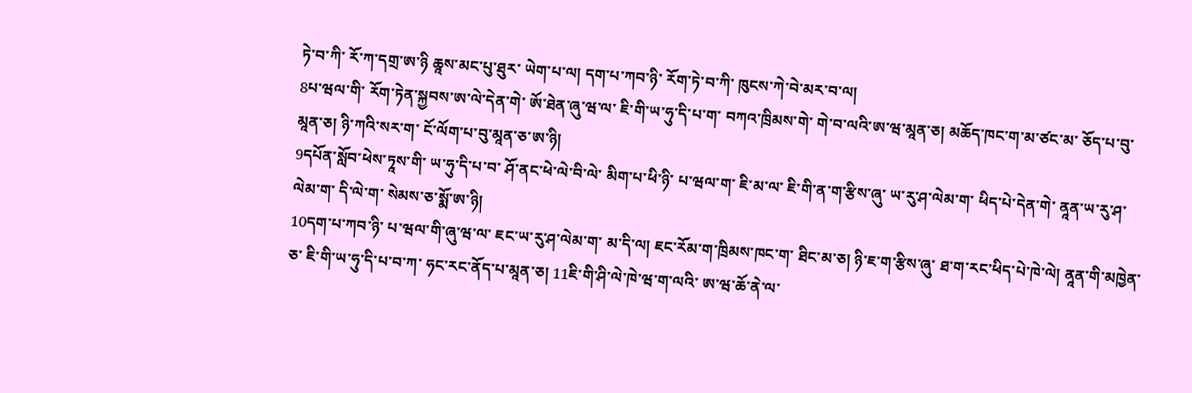ཏེ་བ་ཀི་ རོ་ཀ་དགྲ་ཨ་ཉི ཆཱས་མང་པུ་ཐུར་ ཡེག་པ་ལ། དག་པ་ཀབ་ཉི་ རོག་ཏེ་བ་ཀི་ ཁུངས་ཀེ་བེ་མར་བ་ལ།
8པ་ཝལ་གི་ རོག་ཏེན་སྐྱབས་ཨ་ལེ་དེན་གེ་ ཨོ་ཐེན་ཞུ་ཝ་ལ་ ཇི་གི་ཡ་ཧུ་དི་པ་ག་ བཀའ་ཁྲིམས་གེ་ གེ་བ་ལའི་ཨ་ཝ་མཱན་ཅ། མཆོད་ཁང་ག་མ་ཙང་མ་ ཅོད་པ་བུ་མཱན་ཅ། ཉི་ཀའི་སར་ག་ ངོ་ལོག་པ་བུ་མཱན་ཅ་ཨ་ཉི།
9དཔོན་སློབ་ཕེས་ཏཱས་གི་ ཡ་ཧུ་དི་པ་བ་ ཤོ་ནང་ཕེ་ལེ་བི་ལེ་ མིག་པ་ཕི་ཉི་ པ་ཝལ་ག་ ཇི་མ་ལ་ ཇི་གི་ན་ག་རྩིས་ཞུ་ ཡ་རུ་ཤ་ལེམ་ག་ ཕིད་པེ་དེན་གེ་ ནཱན་ཡ་རུ་ཤ་ལེམ་ག་ དི་ལེ་ག་ སེམས་ཅ་སྨོ་ཨ་ཉི།
10དག་པ་ཀབ་ཉི་ པ་ཝལ་གི་ཞུ་ཝ་ལ་ ཇང་ཡ་རུ་ཤ་ལེམ་ག་ མ་དི་ལ། ཇང་རོམ་ག་ཁྲིམས་ཁང་ག་ ཐིང་མ་ཅ། ཉི་ཇ་ག་རྩིས་ཞུ་ ཐ་ག་རང་ཕིད་པེ་ཁེ་ལེ། ནཱན་གི་མཁྱེན་ཅ་ ཇི་གི་ཡ་ཧུ་དི་པ་བ་ཀ་ ཧང་རང་ནོད་པ་མཱན་ཅ། 11ཇི་གི་ཤི་ལེ་ཁེ་ཝ་ག་ལའི་ ཨ་ཝ་ཆོ་ནེ་ལ་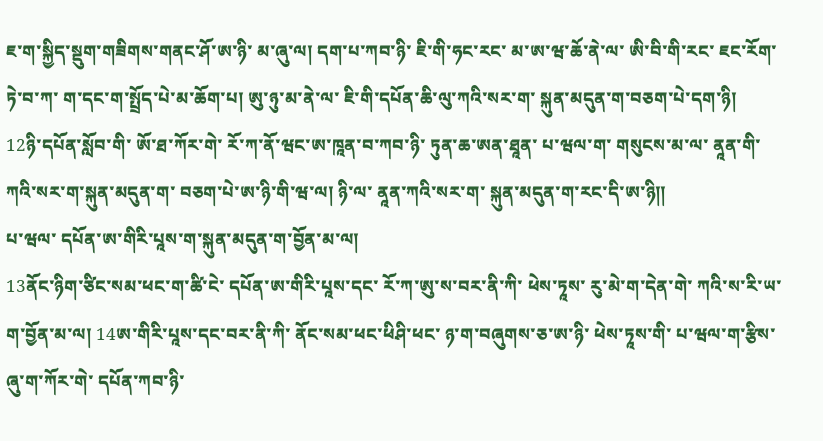ཇ་ག་སྐྱིད་སྡུག་གཟིགས་གནང་ཤོ་ཨ་ཉི་ མ་ཞུ་ལ། དག་པ་ཀབ་ཉི་ ཇི་གི་ཧང་རང་ མ་ཨ་ཝ་ཆོ་ནེ་ལ་ ཨི་བི་གི་རང་ ཇང་རོག་ཏེ་བ་ཀ་ ག་དང་ག་སྤྲོད་པེ་མ་ཆོག་པ། ཨུ་ཉུ་མ་ནེ་ལ་ ཇི་གི་དཔོན་ཆི་ལུ་ཀའི་སར་ག་ སྐུན་མདུན་ག་བཅག་པེ་དག་ཉི།
12ཉི་དཔོན་སློབ་གི་ ཨོ་ཐ་ཀོར་གེ་ རོ་ཀ་ནོ་ཝང་ཨ་ཁཱན་བ་ཀབ་ཉི་ ཏུན་ཆ་ཨན་ཐཱན་ པ་ཝལ་ག་ གསུངས་མ་ལ་ ནཱན་གི་ ཀའི་སར་ག་སྐུན་མདུན་ག་ བཅག་པེ་ཨ་ཉི་གི་ཝ་ལ། ཉི་ལ་ ནཱན་ཀའི་སར་ག་ སྐུན་མདུན་ག་རང་དི་ཨ་ཉི༎
པ་ཝལ་ དཔོན་ཨ་གིརི་པཱས་ག་སྐུན་མདུན་ག་བྱོན་མ་ལ།
13ནོང་ཉིག་ཙིང་སམ་ཕང་ག་ཚི་ངེ་ དཔོན་ཨ་གིརི་པཱས་དང་ རོ་ཀ་ཨུ་ས་བར་ནི་ཀི་ ཕེས་ཏཱས་ རུ་མེ་ག་དེན་གེ་ ཀའི་ས་རི་ཡ་ག་བྱོན་མ་ལ། 14ཨ་གིརི་པཱས་དང་བར་ནི་ཀི་ ནོང་སམ་ཕང་ཕིཤི་ཕང་ ཉ་ག་བཞུགས་ཅ་ཨ་ཉི་ ཕེས་ཏཱས་གི་ པ་ཝལ་ག་རྩིས་ཞུ་ག་ཀོར་གེ་ དཔོན་ཀབ་ཉི་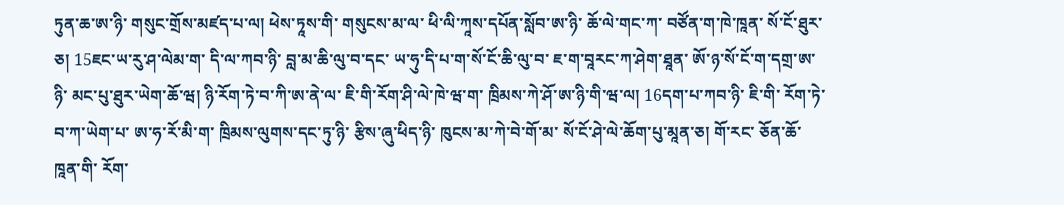ཏུན་ཆ་ཨ་ཉི་ གསུང་གྲོས་མཛད་པ་ལ། ཕེས་ཏཱས་གི་ གསུངས་མ་ལ་ ཕི་ལི་ཀཱས་དཔོན་སློབ་ཨ་ཉི་ ཆོ་ལེ་གང་ཀ་ བཙོན་ག་ཁེ་ཁཱན་ སོ་ངོ་ཐུར་ཅ། 15ཇང་ཡ་རུ་ཤ་ལེམ་ག་ དི་ལ་ཀབ་ཉི་ བླ་མ་ཆི་ལུ་བ་དང་ ཡ་ཧུ་དི་པ་ག་སོ་ངོ་ཆི་ལུ་བ་ ཇ་ག་བཱརང་ཀ་ཤེག་ཐཱན་ ཨོ་ཉ་སོ་ངོ་ག་དགྲ་ཨ་ཉི་ མང་པུ་ཐུར་ཡེག་ཆོ་ཝ། ཉི་རོག་ཏེ་བ་ཀི་ཨ་ནེ་ལ་ ཇི་གི་རོག་ཤི་ལེ་ཁེ་ཝ་ག་ ཁྲིམས་ཀེ་ཤོ་ཨ་ཉི་གི་ཝ་ལ། 16དག་པ་ཀབ་ཉི་ ཇི་གི་ རོག་ཏེ་བ་ཀ་ཡེག་པ་ ཨ་ཧ་རོ་མི་ག་ ཁྲིམས་ལུགས་དང་ཏུ་ཉི་ རྩིས་ཞུ་ཕིད་ཉི་ ཁུངས་མ་ཀེ་བེ་གོ་མ་ སོ་ངོ་ཤེ་ལེ་ཆོག་པུ་མཱན་ཅ། གོ་རང་ ཅོན་ཆོ་ཁཱན་གི་ རོག་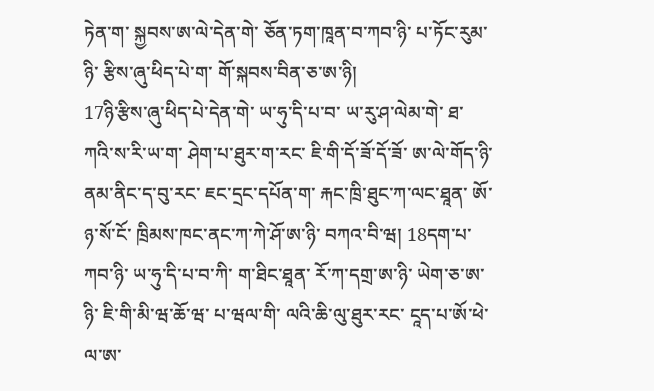ཏེན་ག་ སྐྱབས་ཨ་ལེ་དེན་གེ་ ཅོན་ཏག་ཁཱན་བ་ཀབ་ཉི་ པ་ཏོང་རུམ་ཉི་ རྩིས་ཞུ་ཕིད་པེ་ག་ གོ་སྐབས་བིན་ཅ་ཨ་ཉི།
17ཉི་རྩིས་ཞུ་ཕིད་པེ་དེན་གེ་ ཡ་ཧུ་དི་པ་བ་ ཡ་རུ་ཤ་ལེམ་གེ་ ཐ་ཀའི་ས་རི་ཡ་ག་ ཤེག་པ་ཐུར་ག་རང་ ཇི་གི་དོ་ཟོ་དོ་ཟོ་ ཨ་ལེ་གོད་ཉི་ ནམ་ནིང་ད་བུ་རང་ ཇང་དྲང་དཔོན་ག་ རྐང་ཁྲི་ཐུང་ཀ་ལང་ཐཱན་ ཨོ་ཉ་སོ་ངོ་ ཁྲིམས་ཁང་ནང་ཀ་ཀེ་ཤོ་ཨ་ཉི་ བཀའ་བི་ཝ། 18དག་པ་ཀབ་ཉི་ ཡ་ཧུ་དི་པ་བ་ཀི་ ག་ཐིང་ཐཱན་ རོ་ཀ་དགྲ་ཨ་ཉི་ ཡེག་ཅ་ཨ་ཉི་ ཇི་གི་མི་ཝ་ཆོ་ཝ་ པ་ཝལ་གི་ ལའི་ཆི་ལུ་ཐུར་རང་ ངཱད་པ་ཨོ་ཕེ་ལ་ཨ་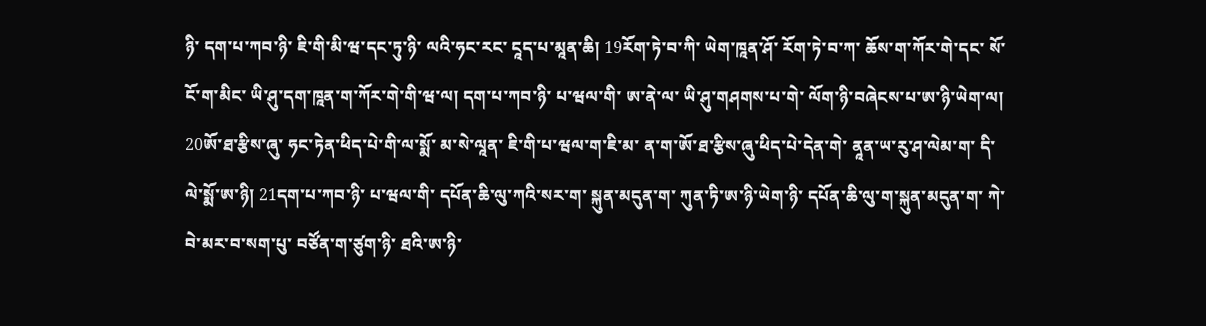ཉི་ དག་པ་ཀབ་ཉི་ ཇི་གི་མི་ཝ་དང་ཏུ་ཉི་ ལའི་ཧང་རང་ ངཱད་པ་མཱན་ཆི། 19རོག་ཏེ་བ་ཀི་ ཡེག་ཁཱན་ཤོ་ རོག་ཏེ་བ་ཀ་ ཆོས་ག་ཀོར་གེ་དང་ སོ་ངོ་ག་མིང་ ཡི་ཤུ་དག་ཁཱན་ག་ཀོར་གེ་གི་ཝ་ལ། དག་པ་ཀབ་ཉི་ པ་ཝལ་གི་ ཨ་ནེ་ལ་ ཡི་ཤུ་གཤགས་པ་གེ་ ལོག་ཉི་བཞེངས་པ་ཨ་ཉི་ཡེག་ལ། 20ཨོ་ཐ་རྩིས་ཞུ་ ཧང་ཏེན་ཕིད་པེ་གི་ལ་སྨོ་ མ་སེ་ལཱན་ ཇི་གི་པ་ཝལ་ག་ཇི་མ་ ན་ག་ཨོ་ཐ་རྩིས་ཞུ་ཕིད་པེ་དེན་གེ་ ནཱན་ཡ་རུ་ཤ་ལེམ་ག་ དི་ལེ་སྨོ་ཨ་ཉི། 21དག་པ་ཀབ་ཉི་ པ་ཝལ་གི་ དཔོན་ཆི་ལུ་ཀའི་སར་ག་ སྐུན་མདུན་ག་ ཀུན་ཏི་ཨ་ཉི་ཡེག་ཉི་ དཔོན་ཆི་ལུ་ག་སྐུན་མདུན་ག་ ཀེ་བེ་མར་བ་སག་པུ་ བཙོན་ག་ཙུག་ཉི་ ཐའི་ཨ་ཉི་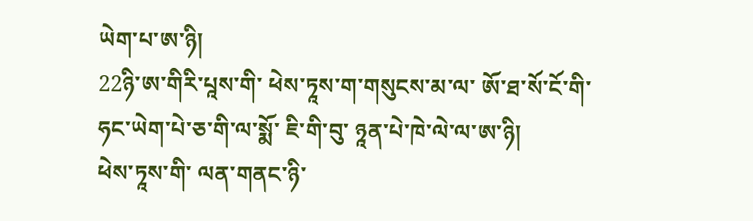ཡེག་པ་ཨ་ཉི།
22ཉི་ཨ་གིརི་པཱས་གི་ ཕེས་ཏཱས་ག་གསུངས་མ་ལ་ ཨོ་ཐ་སོ་ངོ་གི་ ཧང་ཡེག་པེ་ཅ་གི་ལ་སྨོ་ ཇི་གི་བུ་ ཉཱན་པེ་ཁེ་ལེ་ལ་ཨ་ཉི།
ཕེས་ཏཱས་གི་ ལན་གནང་ཉི་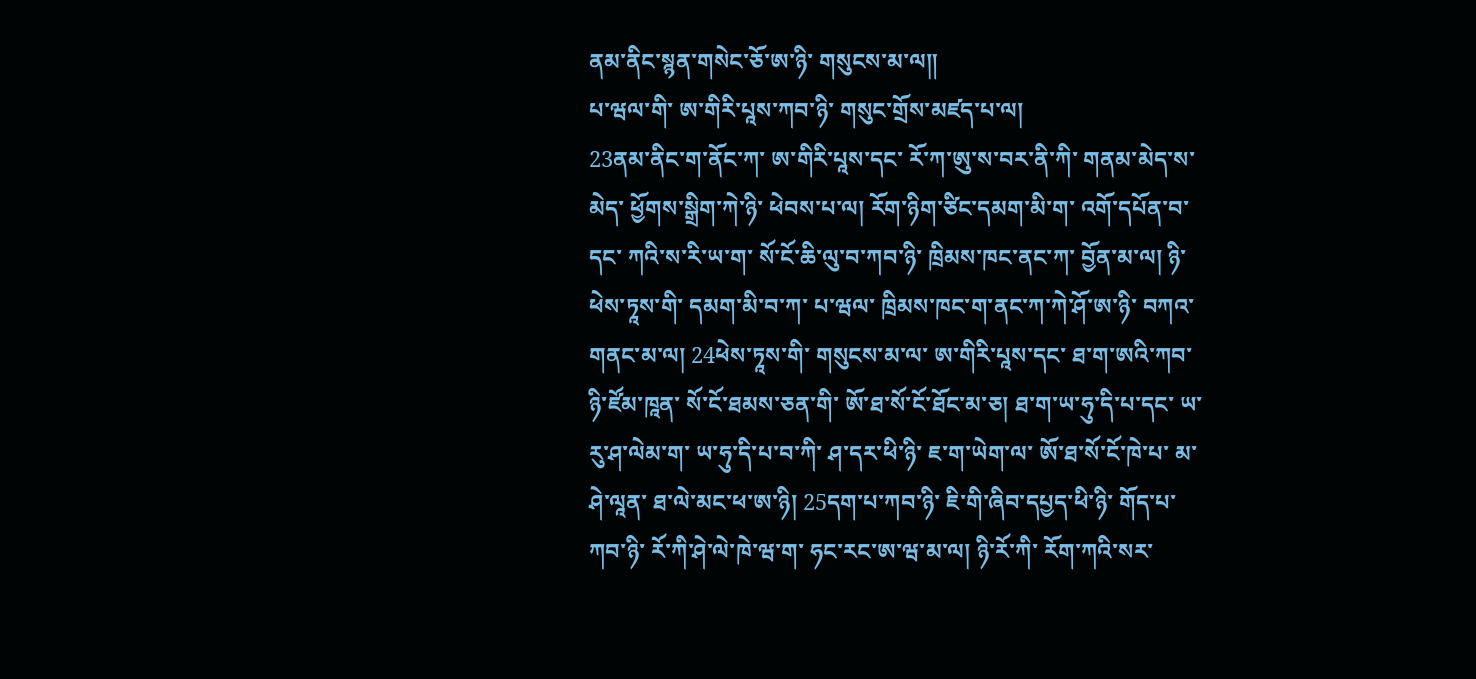ནམ་ནིང་སྙན་གསེང་ཅོ་ཨ་ཉི་ གསུངས་མ་ལ༎
པ་ཝལ་གི་ ཨ་གིརི་པཱས་ཀབ་ཉི་ གསུང་གྲོས་མཛད་པ་ལ།
23ནམ་ནིང་ག་ནོང་ཀ་ ཨ་གིརི་པཱས་དང་ རོ་ཀ་ཨུ་ས་བར་ནི་ཀི་ གནམ་མེད་ས་མེད་ ཕྱོགས་སྒྲིག་ཀེ་ཉི་ ཕེབས་པ་ལ། རོག་ཉིག་ཙིང་དམག་མི་ག་ འགོ་དཔོན་བ་དང་ ཀའི་ས་རི་ཡ་ག་ སོ་ངོ་ཆི་ལུ་བ་ཀབ་ཉི་ ཁྲིམས་ཁང་ནང་ཀ་ བྱོན་མ་ལ། ཉི་ཕེས་ཏཱས་གི་ དམག་མི་བ་ཀ་ པ་ཝལ་ ཁྲིམས་ཁང་ག་ནང་ཀ་ཀེ་ཤོ་ཨ་ཉི་ བཀའ་གནང་མ་ལ། 24ཕེས་ཏཱས་གི་ གསུངས་མ་ལ་ ཨ་གིརི་པཱས་དང་ ཐ་ག་ཨའི་ཀབ་ཉི་ཛོམ་ཁཱན་ སོ་ངོ་ཐམས་ཅན་གི་ ཨོ་ཐ་སོ་ངོ་ཐོང་མ་ཅ། ཐ་ག་ཡ་ཧུ་དི་པ་དང་ ཡ་རུ་ཤ་ལེམ་ག་ ཡ་ཧུ་དི་པ་བ་ཀི་ ཤ་དར་ཕི་ཉི་ ཇ་ག་ཡེག་ལ་ ཨོ་ཐ་སོ་ངོ་ཁེ་པ་ མ་ཤེ་ལཱན་ ཐ་ལེ་མང་ཕ་ཨ་ཉི། 25དག་པ་ཀབ་ཉི་ ཇི་གི་ཞིབ་དཔྱད་ཕི་ཉི་ གོད་པ་ཀབ་ཉི་ རོ་ཀི་ཤེ་ལེ་ཁེ་ཝ་ག་ ཧང་རང་ཨ་ཝ་མ་ལ། ཉི་རོ་ཀི་ རོག་ཀའི་སར་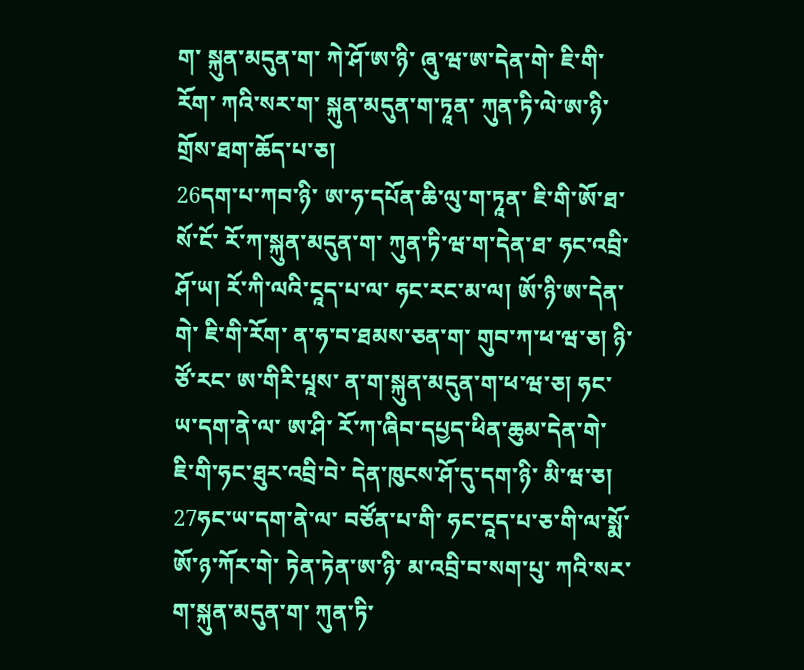ག་ སྐུན་མདུན་ག་ ཀེ་ཤོ་ཨ་ཉི་ ཞུ་ཝ་ཨ་དེན་གེ་ ཇི་གི་རོག་ ཀའི་སར་ག་ སྐུན་མདུན་ག་ཏཱན་ ཀུན་ཏི་ལེ་ཨ་ཉི་ གྲོས་ཐག་ཆོད་པ་ཅ།
26དག་པ་ཀབ་ཉི་ ཨ་ཧ་དཔོན་ཆི་ལུ་ག་ཏཱན་ ཇི་གི་ཨོ་ཐ་སོ་ངོ་ རོ་ཀ་སྐུན་མདུན་ག་ ཀུན་ཏི་ཝ་ག་དེན་ཐ་ ཧང་འབྲི་ཤོ་ཡ། རོ་ཀི་ལའི་ངཱད་པ་ལ་ ཧང་རང་མ་ལ། ཨོ་ཉི་ཨ་དེན་གེ་ ཇི་གི་རོག་ ན་ཧ་བ་ཐམས་ཅན་ག་ གུབ་ཀ་ཕ་ཝ་ཅ། ཉི་ཙོ་རང་ ཨ་གིརི་པཱས་ ན་ག་སྐུན་མདུན་ག་ཕ་ཝ་ཅ། ཧང་ཡ་དག་ནེ་ལ་ ཨ་ཤི་ རོ་ཀ་ཞིབ་དཔྱད་ཕིན་ཆུམ་དེན་གེ་ ཇི་གི་ཧང་ཐུར་འབྲི་བེ་ དེན་ཁུངས་ཤོ་དུ་དག་ཉི་ མི་ཝ་ཅ། 27ཧང་ཡ་དག་ནེ་ལ་ བཙོན་པ་གི་ ཧང་ངཱད་པ་ཅ་གི་ལ་སྨོ་ ཨོ་ཉ་ཀོར་གེ་ ཏེན་ཏེན་ཨ་ཉི་ མ་འབྲི་བ་སག་པུ་ ཀའི་སར་ག་སྐུན་མདུན་ག་ ཀུན་ཏི་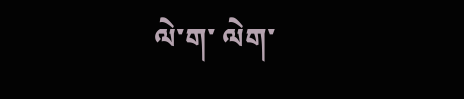ལེ་ག་ ལེག་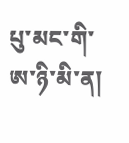པུ་མང་གི་ཨ་ཉི་མི་ན།